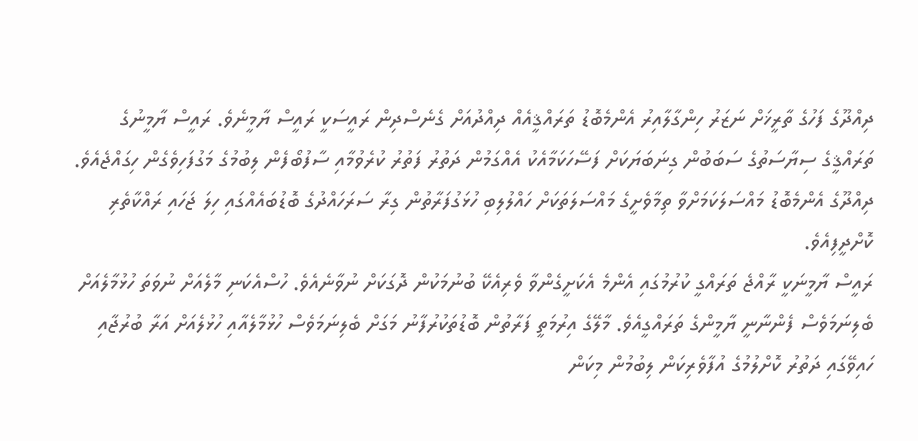ދިއްދޫގެ ފަހުގެ ތާރީޚަށް ނަޒަރު ހިންގާލާއިރު އެންމެބޮޑު ތަރައްޤީއެއް ދިއްދުއަށް ގެނެސްދިން ރައީސަކީ ރައީސް ޔާމީނެވެ. ރައީސް ޔާމީނުގެ ތަރައްޤީގެ ސިޔާސަތުގެ ސަބަބުން ގިނަބަޔަކަށް ފަސޭހަކަމާއެކު އެއްގަމުން ދަތުރު ފަތުރު ކުރެވުމާއި ސާފުބޯފެން ލިބުމުގެ މަގުފަހިވެގެން ހިގައްޖެއެވެ. ދިއްދޫގެ އެންމެބޮޑު މައްސަލަކަމަށްވާ ތިމާވެށީގެ މައްސަލަތަކަށް ހައްލުލިބި ހުޅަގުފަރާތުން ގިރާ ސަރަހައްދުގެ ބޮޑުބައެއްގައި ހިލަ ޖަހައި ރައްކާތެރި ކޮށްދީފިއެވެ.
ރައީސް ޔާމީނަކީ ރާއްޖެ ތަރައްގީ ކުރުމުގައި އެންމެ އެކަށީގެންވާ ވެރިއެކޭ ބުނުމަކުން ދޮގަކަށް ނުވާނެއެވެ. ހުސްއެކަނި މާލެއަށް ނުވަތަ ހުޅުމާލެއަށް ބެލިނަމަވެސް ފެންނާނީ ޔާމީންގެ ތަރައްގީއެވެ. މާލޭގެ އިރުމަތީ ފަރާތުން ބޮޑުތަކުރުފާނު މަގަށް ބެލިނަމަވެސް ހުޅުމާލެއާއި ހުޅުލެއަށް އަރާ ބުރުޖާއި ހައިވޭގައި ދަތުރު ކޮށްލުމުގެ އުފާވެރިކަން ލިބުމުން މިކަން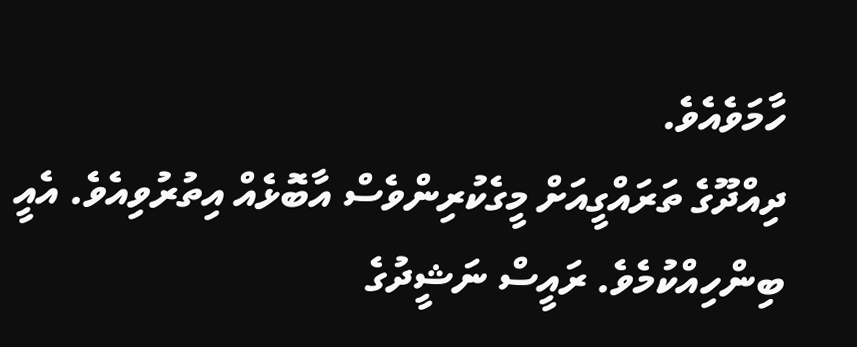ހާމަވެއެވެ.
ދިއްދޫގެ ތަރައްގީއަށް މީގެކުރިންވެސް އާބޮޅެއް އިތުރުވިއެވެ. އެއީ ބިންހިއްކުމެވެ. ރައީސް ނަޝީދުގެ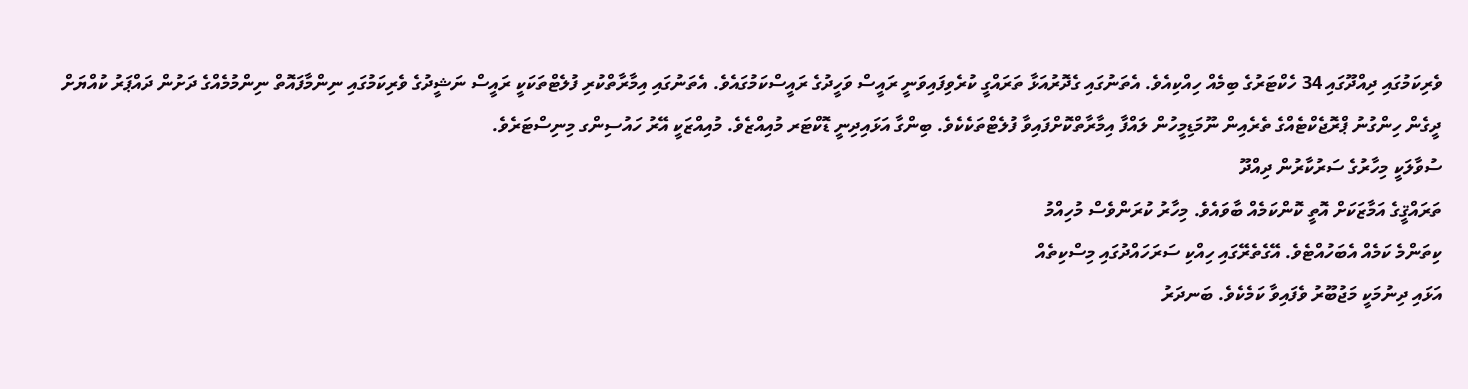ވެރިކަމުގައި ދިއްދޫގައި 34 ހެކްޓަރުގެ ބިމެއް ހިއްކިއެވެ. އެތަނުގައި ގެދޮރުއަޅާ ތަރައްގީ ކުރެވިފައިވަނީ ރައީސް ވަހީދުގެ ރައީސްކަމުގައެވެ. އެތަނުގައި އިމާރާތްކުރި ފުލެޓްތަކަކީ ރައީސް ނަޝީދުގެ ވެރިކަމުގައި ނިންމާފައޮތް ނިންމުމެއްގެ ދަށުން ދައްޕަރު ކުއްޔަށް ދީގެން ހިންގުނު ޕްރޮޖެކްޓެއްގެ ތެރެއިން ނޫމަޑިމީހުން ލައްފާ އިމާރާތްކޮށްފައިވާ ފުލެޓްތަކެކެވެ. ބިންގާ އަޅައިދިނީ ޑޮކްޓަރ މުއިއްޒެވެ. މުއިއްޒަކީ އޭރު ހައުސިންގ މިނިސްޓަރެވެ.
ސުވާލަކީ މިހާރުގެ ސަރުކާރުން ދިއްދޫ
ތަރައްޤީގެ އަމާޒަކަށް އޮތީ ކޮންކަމެއް ބާވައެވެ. މިހާރު ކުރަންވެސް މުހިއްމު
ކިތަންމެ ކަމެއް އެބަހުއްޓެވެ. އޭގެތެރޭގައި ހިއްކި ސަރަހައްދުގައި މިސްކިތެއް
އަޅައި ދިނުމަކީ މަޖުބޫރު ވެފައިވާ ކަމެކެވެ. ބަނދަރު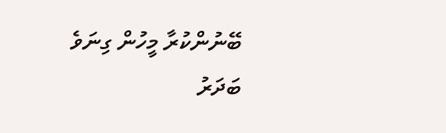ބޭނުންކުރާ މީހުން ގިނަވެ
ބަދަރު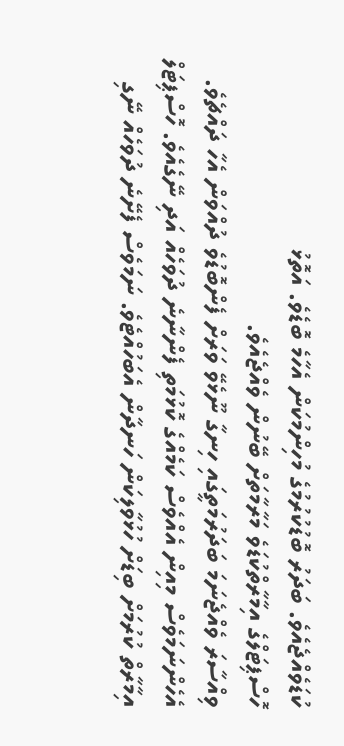ކުޑަވެއްޖެއެވެ. ބަދަރު ބޮޑުކުރުމުގެ މުހިންމުކަން އެހާމެ ބޮޑެވެ. އަތޮޅު
ހޮސްޕިޓަލްގެ އިމާރާތްކުޑަވެ މަރާމާތަށް ބޭނުން ވެއްޖެއެވެ.
ވިއްސާރަ ވެއްޖެނަމަ ބަދަރުމަތީގައި ހިނގާ ނޫޅެވޭ ވަރަށް ފެންބޮޑުވެ ދުއްވަން އެހާ ދައްޗެވެ. އެހެންނަމަވެސް މިއިން އެއްވެސް ކަމެއްގެ ކޮޅުމަތި ފެންނާނެ ދުވަހެއް އަދި ނޭގެއެވެ. ހޮސްޕިޓަލް އިމާރާތް ކުރުމަށް ބިޑަށް ހުޅުވާލިކަން ހަނދާން އެބަހުއްޓެވެ. ނަމަވެސް ފެށޭނެ ދުވަހެއް ނޭގި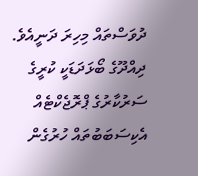ދުވަސްތައް މިހިރަ ދަނީއެވެ. ދިއްދޫގެ ބޯޅަދަޑަކީ ކުރީގެ ސަރުކާރުގެ ޕްރޮޖެކްޓެއް އެކިސަބަބުތައް ހުރުގެން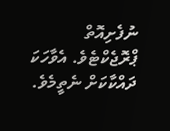ނުފެށިއޮތް ޕްރޮޖެކްޓެވެ. އެވާހަކަ ދައްކާކަށް ނެތީމެވެ.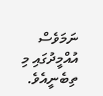ނަމަވެސް އުއްމީދުގައި މި ތިބެނީއެވެ.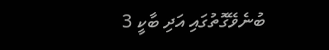ބުނެވޭގޮތުގައި އަދި ބާކީ 3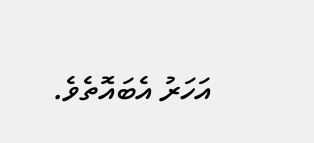އަހަރު އެބައޮތެވެ.